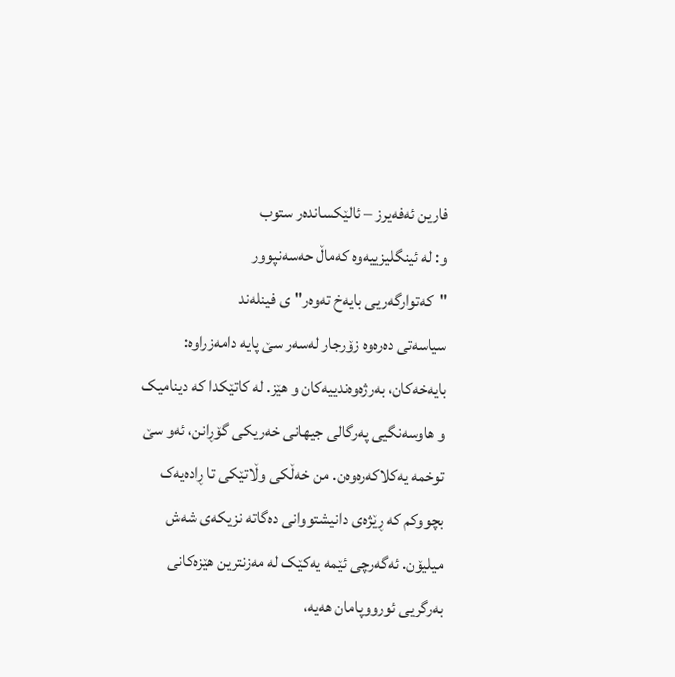فارین ئەفەیرز – ئالێکساندەر ستوب
و: لە ئینگلیزییەوە کەماڵ حەسەنپوور
"کەتوارگەریی بایەخ تەوەر"ی فینلەند
سیاسەتی دەرەوە زۆرجار لەسەر سێ پایە دامەزراوە: بایەخەکان، بەرژەوەندییەکان و هێز. لە کاتێکدا کە دینامیک و هاوسەنگیی پەرگالی جیهانی خەریکی گۆڕانن، ئەو سێ توخمە یەکلاکەرەوەن. من خەڵکی وڵاتێکی تا ڕادەیەک بچووکم کە ڕێژەی دانیشتووانی دەگاتە نزیکەی شەش میلیۆن. ئەگەرچی ئێمە یەکێک لە مەزنترین هێزەکانی بەرگریی ئورووپامان هەیە،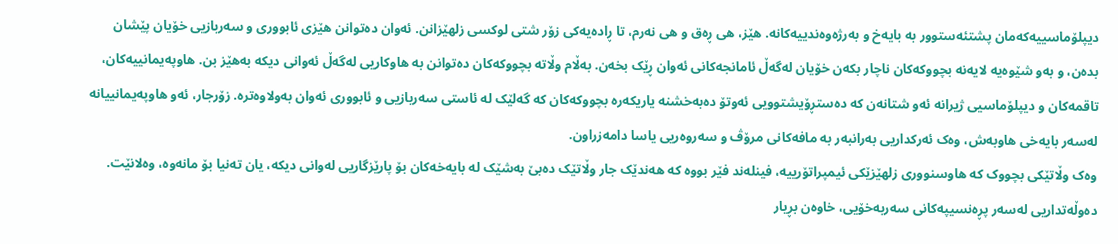دیپلۆماسییەکەمان پشتئەستوور بە بایەخ و بەرژەوەندییەکانە. هێز، هی ڕەق و هی نەرم، تا ڕادەیەکی زۆر شتی لوکسی زلهێزانن. ئەوان دەتوانن هێزی ئابووری و سەربازیی خۆیان پێشان بدەن، و بەو شێوەیە لایەنە بچووکەکان ناچار بکەن خۆیان لەگەڵ ئامانجەکانی ئەوان ڕێک بخەن. بەڵام وڵاتە بچووکەکان دەتوانن بە هاوکاریی لەگەڵ ئەوانی دیکە بەهێز بن. هاوپەیمانییەکان، تاقمەکان و دیپلۆماسیی ژیرانە ئەو شتانەن کە دەستڕۆیشتوویی ئەوتۆ دەبەخشنە یاریکەرە بچووکەکان کە گەلێک لە ئاستی سەربازیی و ئابووری ئەوان بەولاوەترە. زۆرجار، ئەو هاوپەیمانییانە لەسەر بایەخی هاوبەش، وەک ئەرکداریی بەرانبەر بە مافەکانی مرۆڤ و سەروەریی یاسا دامەزراون.
وەک وڵاتێکی بچووک کە هاوسنووری زلهێزێکی ئیمپراتۆرییە، فینلەند فێر بووە کە هەندێک جار وڵاتێک دەبێ بەشێک لە بایەخەکان بۆ پارێزگاریی لەوانی دیکە، یان تەنیا بۆ مانەوە، وەلانێت. دەوڵەتداریی لەسەر پڕەنسیپەکانی سەربەخۆیی، خاوەن بڕیار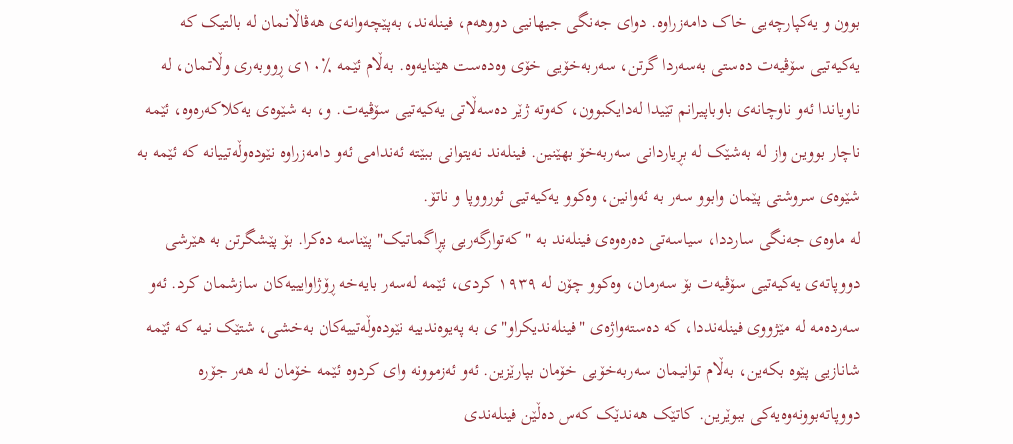بوون و یەکپارچەیی خاک دامەزراوە. دوای جەنگی جیهانیی دووهەم، فینلەند، بەپێچەوانەی هەڤاڵانمان لە بالتیک کە یەکیەتیی سۆڤیەت دەستی بەسەردا گرتن، سەربەخۆیی خۆی وەدەست هێنایەوە. بەڵام ئێمە ٪١٠ی ڕووبەری وڵاتمان، لە ناویاندا ئەو ناوچانەی باوباپیرانم تێیدا لەدایکبوون، کەوتە ژێر دەسەڵاتی یەکیەتیی سۆڤیەت. و، بە شێوەی یەکلاکەرەوە، ئێمە ناچار بووین واز لە بەشێک لە بڕیاردانی سەربەخۆ بهێنین. فینلەند نەیتوانی ببێتە ئەندامی ئەو دامەزراوە نێودەوڵەتییانە کە ئێمە بە شێوەی سروشتی پێمان وابوو سەر بە ئەوانین، وەکوو یەکیەتیی ئورووپا و ناتۆ.
لە ماوەی جەنگی سارددا، سیاسەتی دەرەوەی فینلەند بە "کەتوارگەریی پڕاگماتیک" پێناسە دەکرا. بۆ پێشگرتن بە هێرشی دووپاتەی یەکیەتیی سۆڤیەت بۆ سەرمان، وەکوو چۆن لە ١٩٣٩ کردی، ئێمە لەسەر بایەخە ڕۆژاوایییەکان سازشمان کرد. ئەو سەردەمە لە مێژووی فینلەنددا، کە دەستەواژەی "فینلەندیکراو"ی بە پەیوەندییە نێودەوڵەتییەکان بەخشی، شتێک نیە کە ئێمە شانازیی پێوە بکەین، بەڵام توانیمان سەربەخۆیی خۆمان بپارێزین. ئەو ئەزموونە وای کردوە ئێمە خۆمان لە هەر جۆرە دووپاتەبوونەوەیەکی ببوێرین. کاتێک هەندێک کەس دەڵێن فینلەندی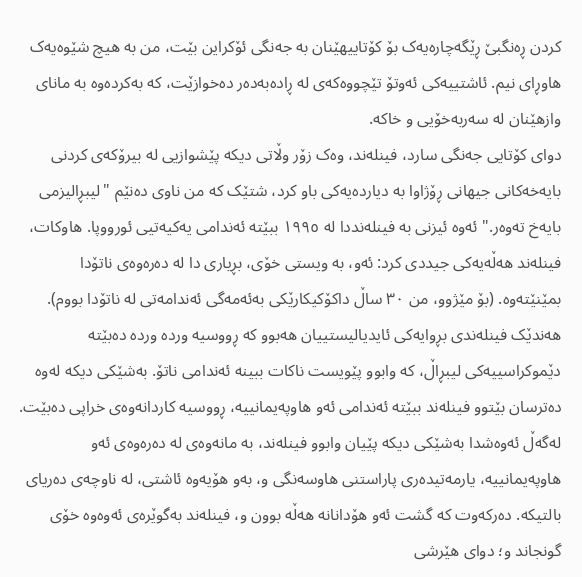کردن ڕەنگبێ ڕێگەچارەیەک بۆ کۆتاییهێنان بە جەنگی ئۆکراین بێت، من بە هیچ شێوەیەک هاوڕای نیم. ئاشتییەکی ئەوتۆ تێچووەکەی لە ڕادەبەدەر دەخوازێت، کە بەکردەوە بە مانای وازهێنان لە سەربەخۆیی و خاکە.
دوای کۆتایی جەنگی سارد، فینلەند، وەک زۆر وڵاتی دیکە پێشوازیی لە بیرۆکەی کردنی بایەخەکانی جیهانی ڕۆژاوا بە دیاردەیەکی باو کرد، شتێک کە من ناوی دەنێم "لیبڕالیزمی بایەخ تەوەر." ئەوە ئیزنی بە فینلەنددا لە ١٩٩٥ ببێتە ئەندامی یەکیەتیی ئورووپا. هاوکات، فینلەند هەڵەیەکی جیددی کرد: ئەو، بە ویستی خۆی، بڕیاری دا لە دەرەوەی ناتۆدا بمێنێتەوە. (بۆ مێژوو، من ٣٠ ساڵ داکۆکیکارێکی بەئەمەگی ئەندامەتی لە ناتۆدا بووم). هەندێک فینلەندی بڕوایەکی ئایدیالیستییان هەبوو کە ڕووسیە وردە وردە دەبێتە دێموکراسییەکی لیبڕاڵ، کە وابوو پێویست ناکات ببینە ئەندامی ناتۆ. بەشێکی دیکە لەوە دەترسان بێتوو فینلەند ببێتە ئەندامی ئەو هاوپەیمانییە، ڕووسیە کاردانەوەی خراپی دەبێت. لەگەڵ ئەوەشدا بەشێکی دیکە پێیان وابوو فینلەند، بە مانەوەی لە دەرەوەی ئەو هاوپەیمانییە، یارمەتیدەری پاراستنی هاوسەنگی و، بەو هۆیەوە ئاشتی، لە ناوچەی دەریای بالتیکە. دەرکەوت کە گشت ئەو هۆدانانە هەڵە بوون و، فینلەند بەگوێرەی ئەوەوە خۆی گونجاند و؛ دوای هێرشی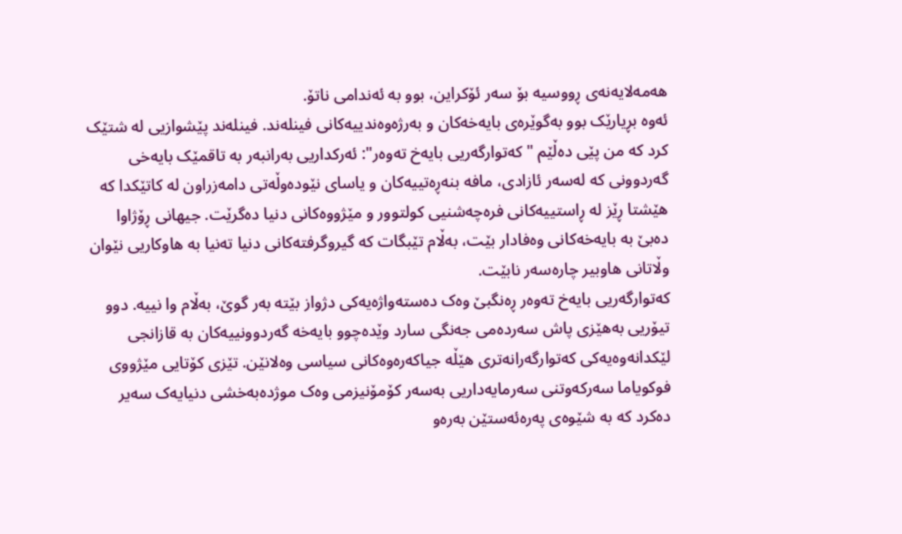هەمەلایەنەی ڕووسیە بۆ سەر ئۆکراین، بوو بە ئەندامی ناتۆ.
ئەوە بڕیارێک بوو بەگوێرەی بایەخەکان و بەرژەوەندییەکانی فینلەند. فینلەند پێشوازیی لە شتێک کرد کە من پێی دەڵێم "کەتوارگەریی بایەخ تەوەر": ئەرکداریی بەرانبەر بە تاقمێک بایەخی گەردوونی کە لەسەر ئازادی، مافە بنەڕەتییەکان و یاسای نێودەوڵەتی دامەزراون لە کاتێکدا کە هێشتا ڕێز لە ڕاستییەکانی فرەچەشنیی کولتوور و مێژووەکانی دنیا دەگرێت. جیهانی ڕۆژاوا دەبێ بە بایەخەکانی وەفادار بێت، بەڵام تێبگات کە گیروگرفتەکانی دنیا تەنیا بە هاوکاریی نێوان وڵاتانی هاوبیر چارەسەر نابێت.
کەتوارگەریی بایەخ تەوەر ڕەنگبێ وەک دەستەواژەیەکی دژواز بێتە بەر گوێ، بەڵام وا نییە. دوو تیۆریی بەهێزی پاش سەردەمی جەنگی سارد وێدەچوو بایەخە گەردوونییەکان بە قازانجی لێکدانەوەیەکی کەتوارگەرانەتری هێڵە جیاکەرەوەکانی سیاسی وەلانێن. تێزی کۆتایی مێژووی فوکویاما سەرکەوتنی سەرمایەداریی بەسەر کۆمۆنیزمی وەک موژدەبەخشی دنیایەک سەیر دەکرد کە بە شێوەی پەرەئەستێن بەرەو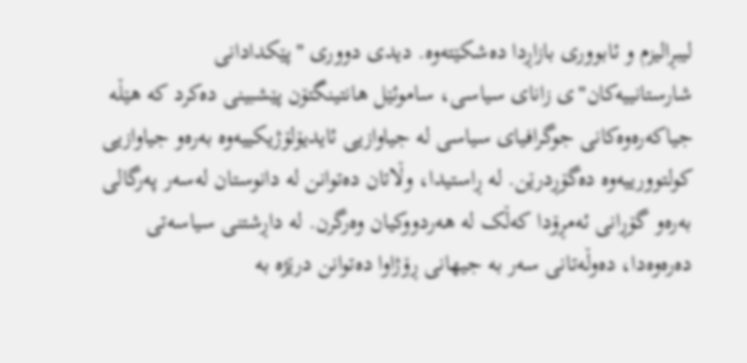لیبڕالیزم و ئابووری بازاڕدا دەشکێتەوە. دیدی دووری "پێکدادانی شارستانییەکان"ی زانای سیاسی، ساموئێل هانتینگتۆن پێشبینی دەکرد کە هێڵە جیاکەرەوەکانی جوگرافیای سیاسی لە جیاوازیی ئایدیۆلۆژیکییەوە بەرەو جیاوازیی کولتوورییەوە دەگۆڕدرێن. لە ڕاستیدا، وڵاتان دەتوانن لە دانوستان لەسەر پەرگالی بەرەو گۆڕانی ئەمڕۆدا کەڵک لە هەردووکیان وەرگرن. لە داڕشتنی سیاسەتی دەرەوەدا، دەوڵەتانی سەر بە جیهانی ڕۆژاوا دەتوانن درێژە بە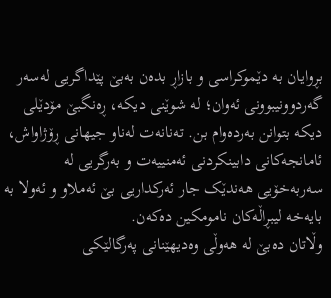بڕوایان بە دێموکراسی و بازاڕ بدەن بەبێ پێداگریی لەسەر گەردوونیبوونی ئەوان؛ لە شوێنی دیکە، ڕەنگبێ مۆدێلی دیکە بتوانن بەردەوام بن. تەنانەت لەناو جیهانی ڕۆژاواش، ئامانجەکانی دابینکردنی ئەمنییەت و بەرگریی لە سەربەخۆیی هەندێک جار ئەرکداریی بێ ئەملاو و ئەولا بە بایەخە لیبڕاڵەکان نامومکین دەکەن.
وڵاتان دەبێ لە هەوڵی وەدیهێنانی پەرگالێکی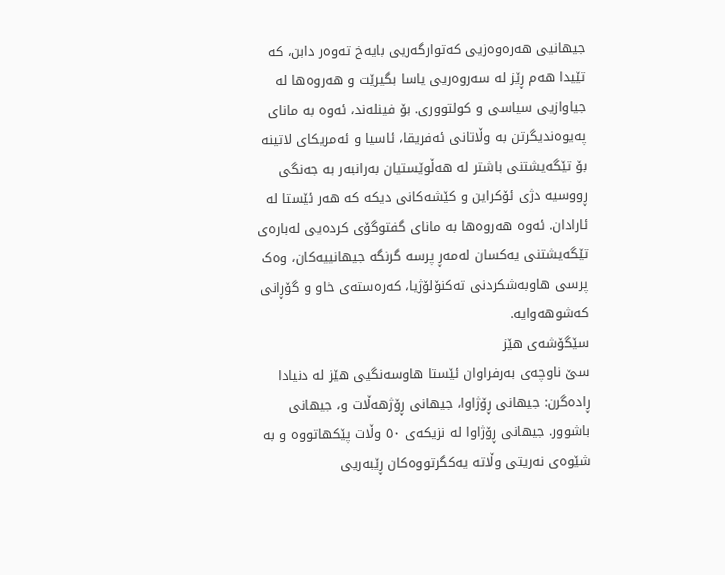جیهانیی هەرەوەزیی کەتوارگەریی بایەخ تەوەر دابن، کە تێیدا هەم ڕێز لە سەروەریی یاسا بگیرێت و هەروەها لە جیاوازیی سیاسی و کولتووری. بۆ فینلەند، ئەوە بە مانای پەیوەندیگرتن بە وڵاتانی ئەفریقا، ئاسیا و ئەمریکای لاتینە بۆ تێگەیشتنی باشتر لە هەڵوێستیان بەرانبەر بە جەنگی ڕووسیە دژی ئۆکراین و کێشەکانی دیکە کە هەر ئێستا لە ئارادان. ئەوە هەروەها بە مانای گفتوگۆی کردەیی لەبارەی تێگەیشتنی یەکسان لەمەڕ پرسە گرنگە جیهانییەکان، وەک پرسی هاوبەشکردنی تەکنۆلۆژیا، کەرەستەی خاو و گۆڕانی کەشوهەوایە.
سێگۆشەی هێز
سێ ناوچەی بەرفراوان ئێستا هاوسەنگیی هێز لە دنیادا ڕادەگرن: جیهانی ڕۆژاوا، جیهانی ڕۆژهەڵات و، جیهانی باشوور. جیهانی ڕۆژاوا لە نزیکەی ٥٠ وڵات پێکهاتووە و بە شێوەی نەریتی وڵاتە یەکگرتووەکان ڕێبەریی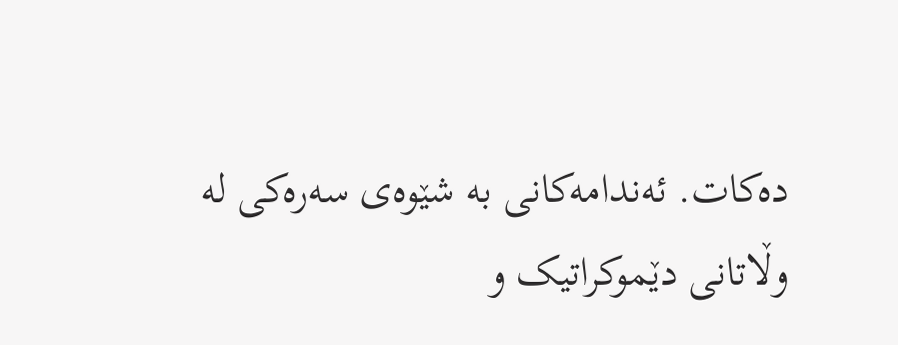دەکات. ئەندامەکانی بە شێوەی سەرەکی لە وڵاتانی دێموکراتیک و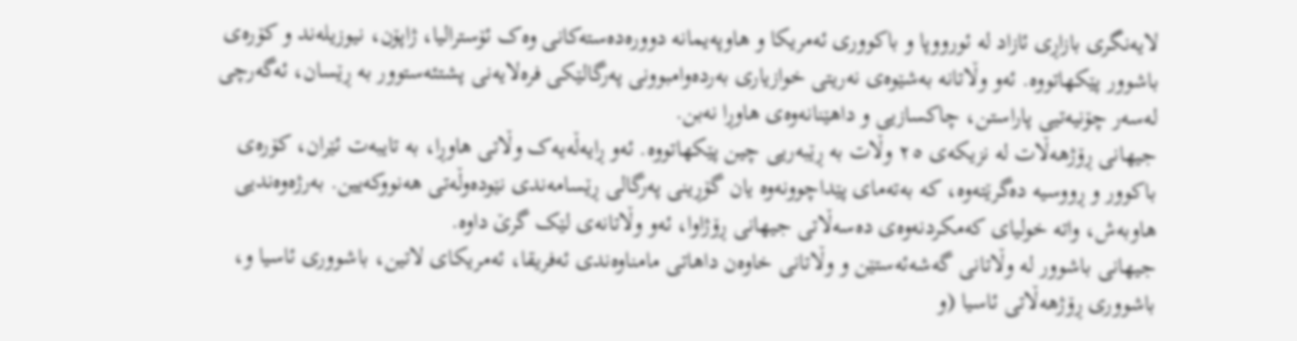لایەنگری بازاڕی ئازاد لە ئورووپا و باکووری ئەمریکا و هاوپەیمانە دوورەدەستەکانی وەک ئۆسترالیا، ژاپۆن، نیوزیلەند و کۆرەی باشوور پێکهاتووە. ئەو وڵاتانە بەشێوەی نەریتی خوازیاری بەردەوامبوونی پەرگالێکی فرەلایەنی پشتئەستوور بە ڕێسان، ئەگەرچی لەسەر چۆنیەتیی پاراستن، چاکسازیی و داهێنانەوەی هاوڕا نەبن.
جیهانی ڕۆژهەڵات لە نزیکەی ٢٥ وڵات بە ڕێبەریی چین پێکهاتووە. ئەو ڕایەڵەیەک وڵاتی هاوڕا، بە تایبەت ئێران، کۆرەی باکوور و ڕووسیە دەگرێتەوە، کە بەتەمای پێداچوونەوە یان گۆڕینی پەرگالی ڕێسامەندی نێودەوڵەتی هەنووکەیین. بەرژەوەندیی هاوبەش، واتە خولیای کەمکردنەوەی دەسەڵاتی جیهانی ڕۆژاوا، ئەو وڵاتانەی لێک گرێ داوە.
جیهانی باشوور لە وڵاتانی گەشەئەستێن و وڵاتانی خاوەن داهاتی مامناوەندی ئەفریقا، ئەمریکای لاتین، باشووری ئاسیا و، باشووری ڕۆژهەڵاتی ئاسیا (و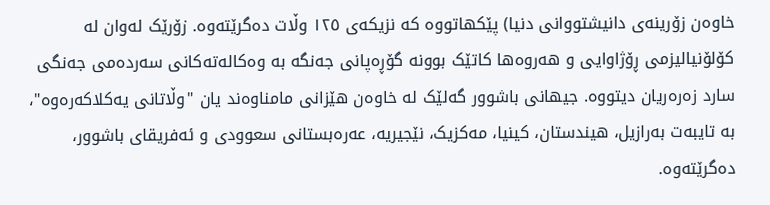خاوەن زۆرینەی دانیشتووانی دنیا) پێکهاتووە کە نزیکەی ١٢٥ وڵات دەگرێتەوە. زۆرێک لەوان لە کۆلۆنیالیزمی ڕۆژاوایی و هەروەها کاتێک بوونە گۆڕەپانی جەنگە بە وەکالەتەکانی سەردەمی جەنگی سارد زەرەریان دیتووە. جیهانی باشوور گەلێک لە خاوەن هێزانی مامناوەند یان "وڵاتانی یەکلاکەرەوە"، بە تایبەت بەرازیل، هیندستان، کینیا، مەکزیک، نێجیریە، عەرەبستانی سعوودی و ئەفریقای باشوور، دەگرێتەوە.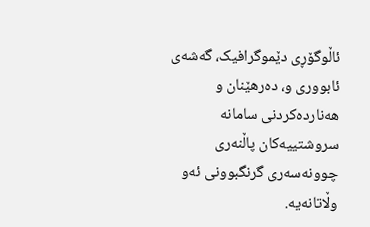ئاڵوگۆڕی دێموگرافیک، گەشەی ئابووری و، دەرهێنان و هەناردەکردنی سامانە سروشتییەکان پاڵنەری چوونەسەری گرنگبوونی ئەو وڵاتانەیە.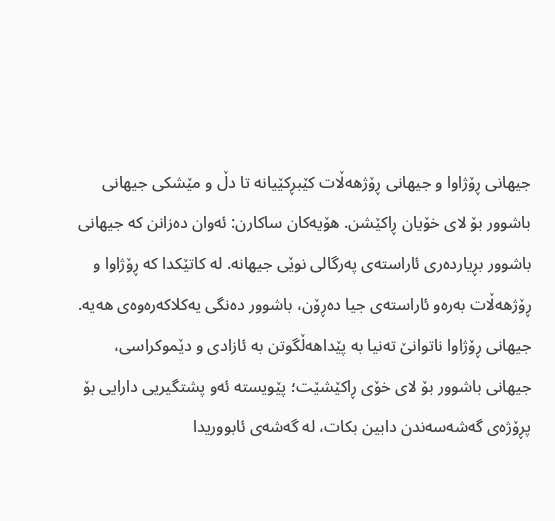جیهانی ڕۆژاوا و جیهانی ڕۆژهەڵات کێبڕکێیانە تا دڵ و مێشکی جیهانی باشوور بۆ لای خۆیان ڕاکێشن. هۆیەکان ساکارن: ئەوان دەزانن کە جیهانی باشوور بڕیاردەری ئاراستەی پەرگالی نوێی جیهانە. لە کاتێکدا کە ڕۆژاوا و ڕۆژهەڵات بەرەو ئاراستەی جیا دەڕۆن، باشوور دەنگی یەکلاکەرەوەی هەیە.
جیهانی ڕۆژاوا ناتوانێ تەنیا بە پێداهەڵگوتن بە ئازادی و دێموکراسی، جیهانی باشوور بۆ لای خۆی ڕاکێشێت؛ پێویستە ئەو پشتگیریی دارایی بۆ پڕۆژەی گەشەسەندن دابین بکات، لە گەشەی ئابووریدا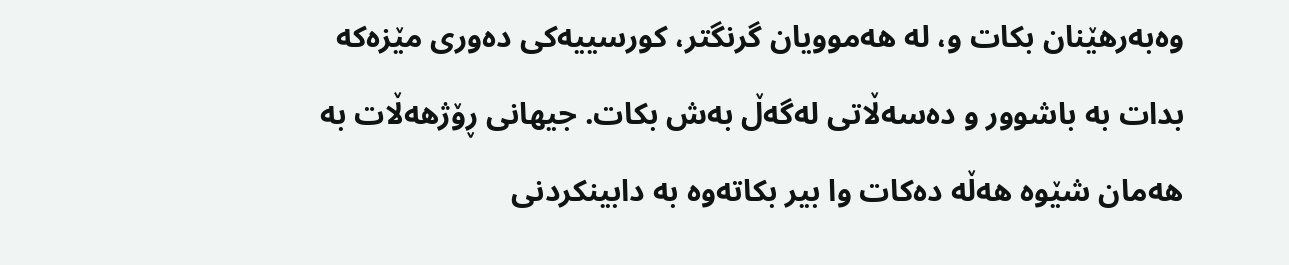وەبەرهێنان بکات و، لە هەموویان گرنگتر، کورسییەکی دەوری مێزەکە بدات بە باشوور و دەسەڵاتی لەگەڵ بەش بکات. جیهانی ڕۆژهەڵات بە هەمان شێوە هەڵە دەکات وا بیر بکاتەوە بە دابینکردنی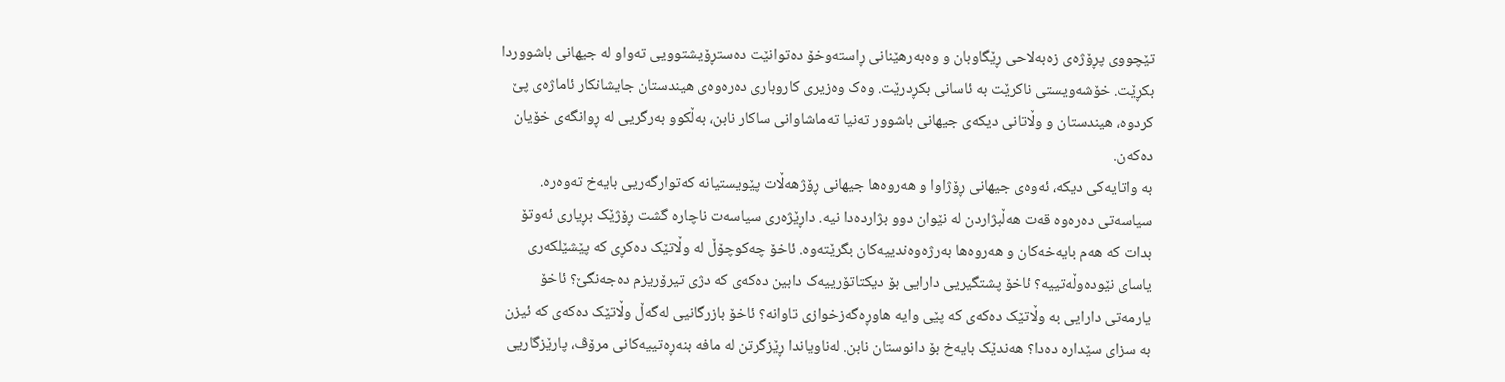تێچووی پڕۆژەی زەبەلاحی ڕێگاوبان و وەبەرهێنانی ڕاستەوخۆ دەتوانێت دەستڕۆیشتوویی تەواو لە جیهانی باشووردا بکڕێت. خۆشەویستی ناکرێت بە ئاسانی بکڕدرێت. وەک وەزیری کاروباری دەرەوەی هیندستان جایشانکار ئاماژەی پێ کردوە، هیندستان و وڵاتانی دیکەی جیهانی باشوور تەنیا تەماشاوانی ساکار نابن، بەڵکوو بەرگریی لە ڕوانگەی خۆیان دەکەن.
بە واتایەکی دیکە، ئەوەی جیهانی ڕۆژاوا و هەروەها جیهانی ڕۆژهەڵات پێویستیانە کەتوارگەریی بایەخ تەوەرە. سیاسەتی دەرەوە قەت هەڵبژاردن لە نێوان دوو بژاردەدا نیە. داڕێژەری سیاسەت ناچارە گشت ڕۆژێک بڕیاری ئەوتۆ بدات کە هەم بایەخەکان و هەروەها بەرژەوەندییەکان بگرێتەوە. ئاخۆ چەکوچۆڵ لە وڵاتێک دەکڕی کە پێشێلکەری یاسای نێودەوڵەتییە؟ ئاخۆ پشتگیریی دارایی بۆ دیکتاتۆرییەک دابین دەکەی کە دژی تیرۆریزم دەجەنگێ؟ ئاخۆ یارمەتی دارایی بە وڵاتێک دەکەی کە پێی وایە هاوڕەگەزخوازی تاوانە؟ ئاخۆ بازرگانیی لەگەڵ وڵاتێک دەکەی کە ئیزن بە سزای سێدارە دەدا؟ هەندێک بایەخ بۆ دانوستان نابن. لەناویاندا ڕێزگرتن لە مافە بنەڕەتییەکانی مرۆڤ، پارێزگاریی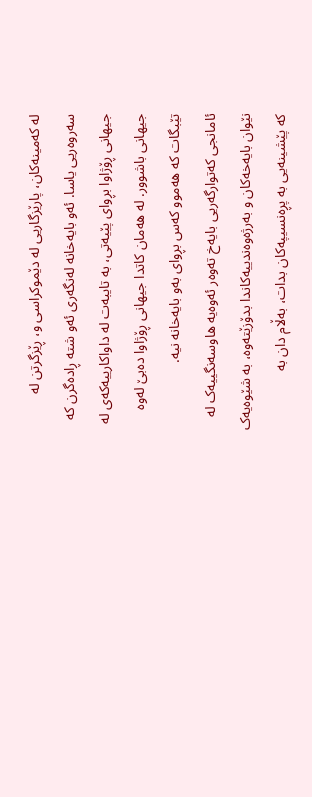لە کەمینەکان، پارێزگاریی لە دێموکراسی و، ڕێزگرتن لە سەروەریی یاسا. ئەو بایەخانە لەنگەری ئەو شتە ڕادەگرن کە جیهانی ڕۆژاوا بڕوای پێیەتی، بە تایبەت لە داواکارییەکەی لە جیهانی باشوور. لە هەمان کاتدا جیهانی ڕۆژاوا دەبێ لەوە تێبگات کە هەموو کەس بڕوای بەو بایەخانە نیە.
ئامانجی کەتوارگەریی بایەخ تەوەر ئەوەیە هاوسەنگییەک لە نێوان بایەخەکان و بەرژەوەندییەکاندا بدۆزێتەوە، بە شێوەیەک کە پێشینەیی بە پڕەنسیپەکان بدات، بەڵام دان بە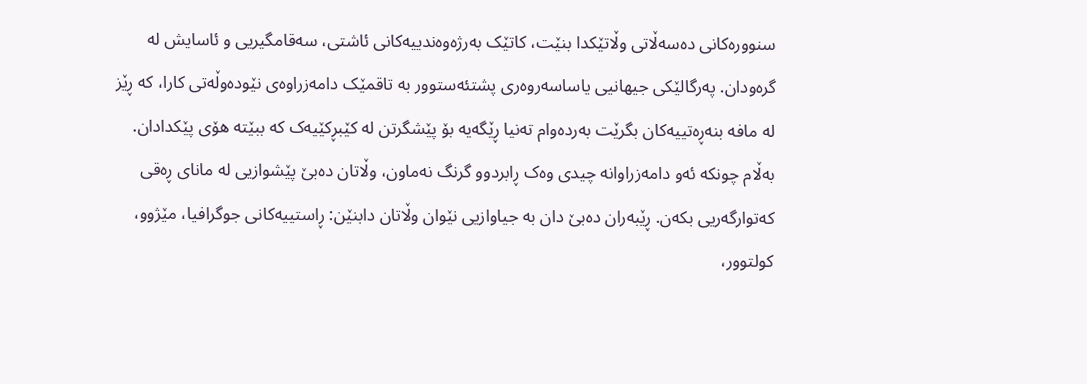سنوورەکانی دەسەڵاتی وڵاتێکدا بنێت، کاتێک بەرژەوەندییەکانی ئاشتی، سەقامگیریی و ئاسایش لە گرەودان. پەرگالێکی جیهانیی یاساسەروەری پشتئەستوور بە تاقمێک دامەزراوەی نێودەوڵەتی کارا، کە ڕێز لە مافە بنەڕەتییەکان بگرێت بەردەوام تەنیا ڕێگەیە بۆ پێشگرتن لە کێبڕکێیەک کە ببێتە هۆی پێکدادان. بەڵام چونکە ئەو دامەزراوانە چیدی وەک ڕابردوو گرنگ نەماون، وڵاتان دەبێ پێشوازیی لە مانای ڕەقی کەتوارگەریی بکەن. ڕێبەران دەبێ دان بە جیاوازیی نێوان وڵاتان دابنێن: ڕاستییەکانی جوگرافیا، مێژوو، کولتوور،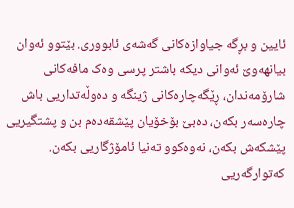ئایین و بڕگە جیاوازەکانی گەشەی ئابووری. بێتوو ئەوان بیانهەوێ ئەوانی دیکە باشتر پرسی وەک مافەکانی شارۆمەندان، ڕێگەچارەکانی ژینگە و دەوڵەتداریی باش چارەسەر بکەن، دەبێ بۆخۆیان پێشقەدەم بن و پشتگیریی پێشکەش بکەن، نەوەکوو تەنیا ئامۆژگاریی بکەن.
کەتوارگەریی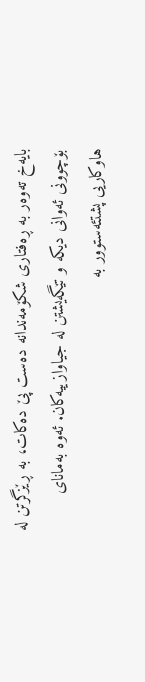بایەخ تەوەر بە ڕەفتاری شکۆمەندانە دەست پێ دەکات، بە ڕێزگرتن لە بۆچوونی ئەوانی دیکە و تێگەیشتن لە جیاوازییەکان. ئەوە بەمانای هاوکاریی پشتئەستوور بە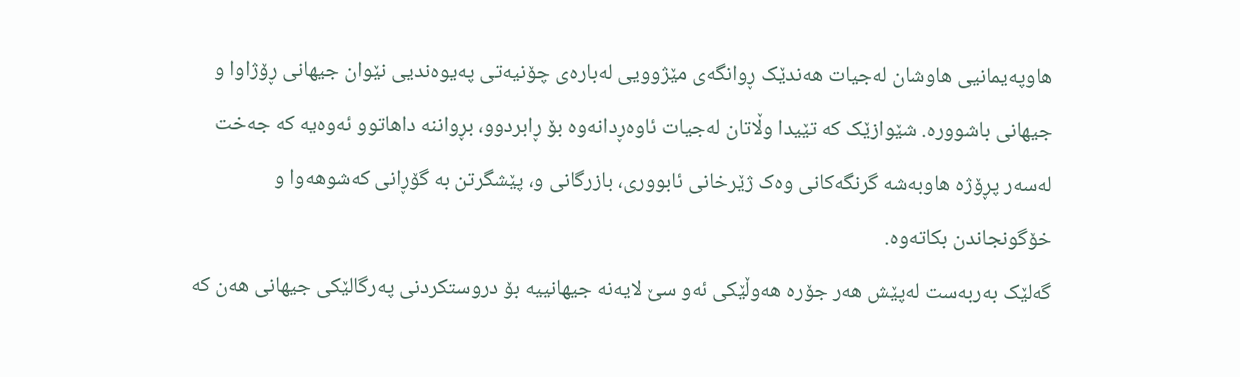هاوپەیمانیی هاوشان لەجیات هەندێک ڕوانگەی مێژوویی لەبارەی چۆنیەتی پەیوەندیی نێوان جیهانی ڕۆژاوا و جیهانی باشوورە. شێوازێک کە تێیدا وڵاتان لەجیات ئاوەڕدانەوە بۆ ڕابردوو، بڕواننە داهاتوو ئەوەیە کە جەخت لەسەر پڕۆژە هاوبەشە گرنگەکانی وەک ژێرخانی ئابووری، بازرگانی و، پێشگرتن بە گۆڕانی کەشوهەوا و خۆگونجاندن بکاتەوە.
گەلێک بەربەست لەپێش هەر جۆرە هەوڵێکی ئەو سێ لایەنە جیهانییە بۆ دروستکردنی پەرگالێکی جیهانی هەن کە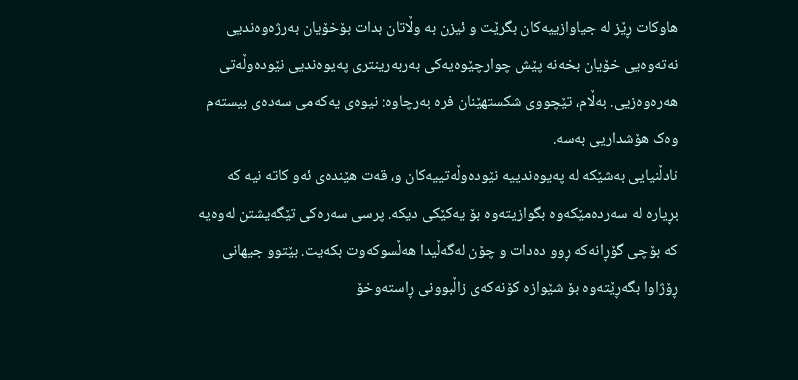هاوکات ڕێز لە جیاوازییەکان بگرێت و ئیزن بە وڵاتان بدات بۆخۆیان بەرژەوەندیی نەتەوەیی خۆیان بخەنە پێش چوارچێوەیەکی بەربەرینتری پەیوەندیی نێودەوڵەتی هەرەوەزیی. بەڵام، تێچووی شکستهێنان فرە بەرچاوە: نیوەی یەکەمی سەدەی بیستەم وەک هۆشداریی بەسە.
نادڵنیایی بەشێکە لە پەیوەندییە نێودەوڵەتییەکان و، قەت هێندەی ئەو کاتە نیە کە بڕیارە لە سەردەمێکەوە بگوازیتەوە بۆ یەکێکی دیکە. پرسی سەرەکی تێگەیشتن لەوەیە کە بۆچی گۆڕانەکە ڕوو دەدات و چۆن لەگەڵیدا هەڵسوکەوت بکەیت. بێتوو جیهانی ڕۆژاوا بگەڕێتەوە بۆ شێوازە کۆنەکەی زاڵبوونی ڕاستەوخۆ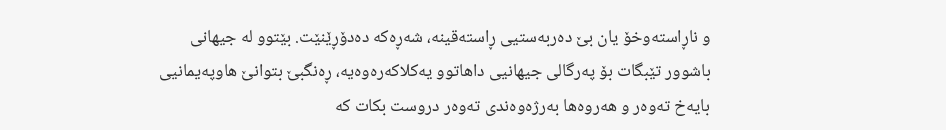و ناڕاستەوخۆ یان بێ دەربەستیی ڕاستەقینە، شەڕەکە دەدۆڕێنێت. بێتوو لە جیهانی باشوور تێبگات بۆ پەرگالی جیهانیی داهاتوو یەکلاکەرەوەیە، ڕەنگبێ بتوانێ هاوپەیمانیی بایەخ تەوەر و هەروەها بەرژەوەندی تەوەر دروست بکات کە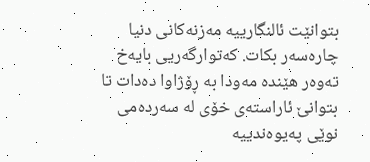بتوانێت ئالنگارییە مەزنەکانی دنیا چارەسەر بکات. کەتوارگەریی بایەخ تەوەر هێندە مەودا بە ڕۆژاوا دەدات تا بتوانێ ئاراستەی خۆی لە سەردەمی نوێی پەیوەندییە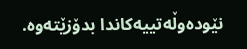نێودەوڵەتییەکاندا بدۆزێتەوە.